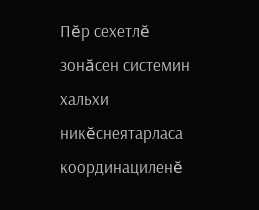Пĕр сехетлĕ зонăсен системин хальхи никĕснеятарласа координациленĕ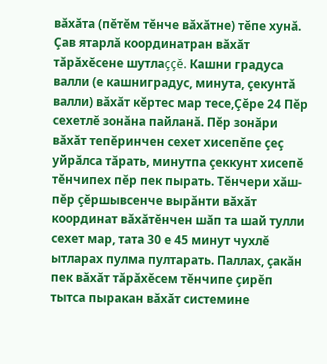вăхăта (пĕтĕм тĕнче вăхăтне) тĕпе хунă. Çав ятарлă координатран вăхăт тăрăхĕсене шутлаççĕ. Кашни градуса валли (е кашниградус, минута, çекунтă валли) вăхăт кĕртес мар тесе,Çĕре 24 Пĕр сехетлĕ зонăна пайланă. Пĕр зонăри вăхăт тепĕринчен сехет хисепĕпе çеç уйрăлса тăрать, минутпа çеккунт хисепĕ тĕнчипех пĕр пек пырать. Тĕнчери хăш-пĕр çĕршывсенче вырăнти вăхăт координат вăхăтĕнчен шăп та шай тулли сехет мар, тата 30 е 45 минут чухлĕ ытларах пулма пултарать. Паллах, çакăн пек вăхăт тăрăхĕсем тĕнчипе çирĕп тытса пыракан вăхăт системине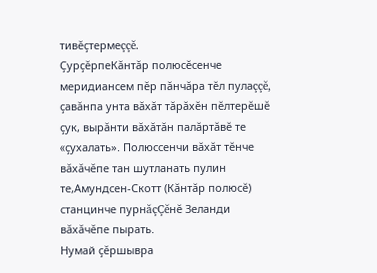тивĕçтермеççĕ.
ÇурçĕрпеКăнтăр полюсĕсенче меридиансем пĕр пăнчăра тĕл пулаççĕ, çавăнпа унта вăхăт тăрăхĕн пĕлтерĕшĕ çук, вырăнти вăхăтăн палăртăвĕ те «çухалать». Полюссенчи вăхăт тĕнче вăхăчĕпе тан шутланать пулин те,Амундсен-Скотт (Кăнтăр полюсĕ) станцинче пурнăçÇĕнĕ Зеланди вăхăчĕпе пырать.
Нумай çĕршывра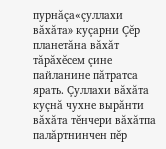пурнăçа«çуллахи вăхăта» куçарни Çĕр планетăна вăхăт тăрăхĕсем çине пайланине пăтратса ярать. Çуллахи вăхăта куçнă чухне вырăнти вăхăта тĕнчери вăхăтпа палăртнинчен пĕр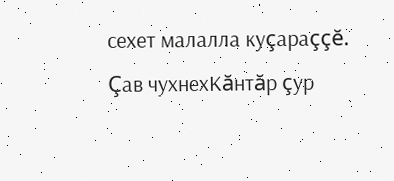сехет малалла куçараççĕ. Çав чухнехКăнтăр çур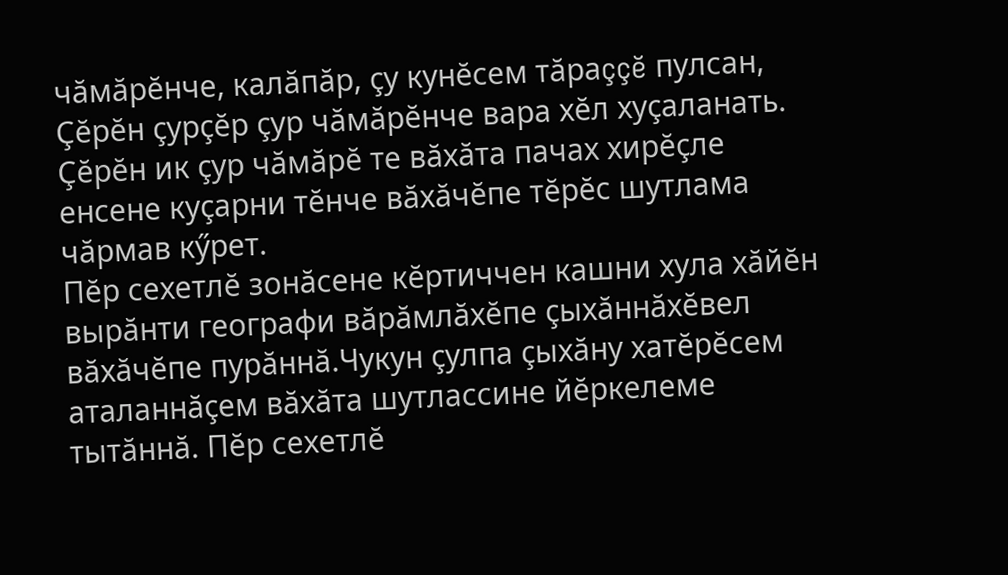чăмăрĕнче, калăпăр, çу кунĕсем тăраççĕ пулсан, Çĕрĕн çурçĕр çур чăмăрĕнче вара хĕл хуçаланать. Çĕрĕн ик çур чăмăрĕ те вăхăта пачах хирĕçле енсене куçарни тĕнче вăхăчĕпе тĕрĕс шутлама чăрмав кӳрет.
Пĕр сехетлĕ зонăсене кĕртиччен кашни хула хăйĕн вырăнти географи вăрăмлăхĕпе çыхăннăхĕвел вăхăчĕпе пурăннă.Чукун çулпа çыхăну хатĕрĕсем аталаннăçем вăхăта шутлассине йĕркелеме тытăннă. Пĕр сехетлĕ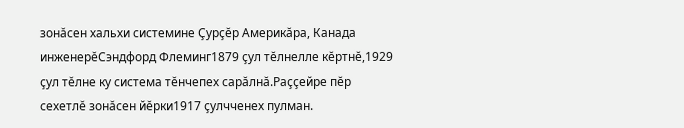зонăсен хальхи системине Çурçĕр Америкăра, Канада инженерĕСэндфорд Флеминг1879 çул тĕлнелле кĕртнĕ,1929 çул тĕлне ку система тĕнчепех сарăлнă.Раççейре пĕр сехетлĕ зонăсен йĕрки1917 çулчченех пулман.